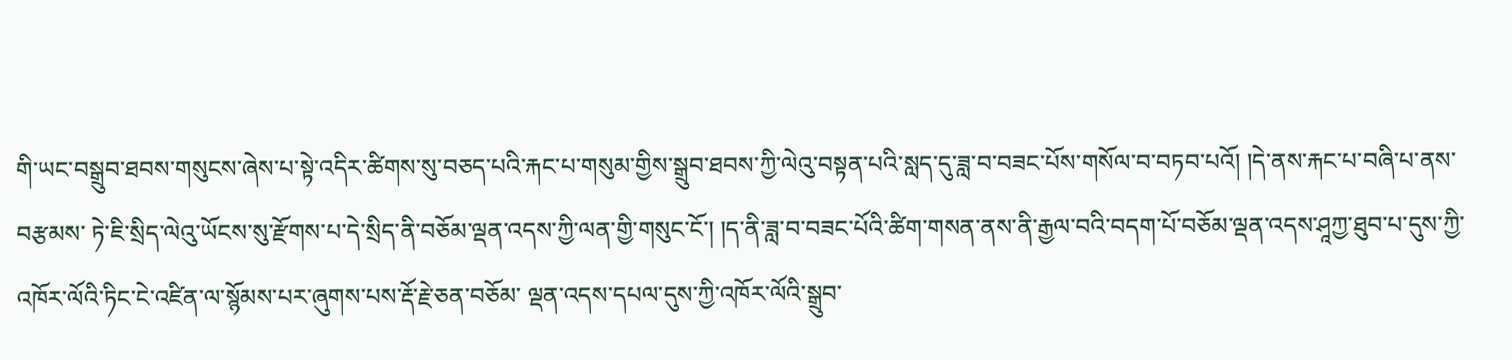གི་ཡང་བསྒྲུབ་ཐབས་གསུངས་ཞེས་པ་སྟེ་འདིར་ཚིགས་སུ་བཅད་པའི་རྐང་པ་གསུམ་གྱིས་སྒྲུབ་ཐབས་ཀྱི་ལེའུ་བསྟན་པའི་སླད་དུ་ཟླ་བ་བཟང་པོས་གསོལ་བ་བཏབ་པའོ། །དེ་ནས་རྐང་པ་བཞི་པ་ནས་བརྩམས་ ཏེ་ཇི་སྲིད་ལེའུ་ཡོངས་སུ་རྫོགས་པ་དེ་སྲིད་ནི་བཅོམ་ལྡན་འདས་ཀྱི་ལན་གྱི་གསུང་ངོ་། །ད་ནི་ཟླ་བ་བཟང་པོའི་ཚིག་གསན་ནས་ནི་རྒྱལ་བའི་བདག་པོ་བཅོམ་ལྡན་འདས་ཤཱཀྱ་ཐུབ་པ་དུས་ཀྱི་འཁོར་ལོའི་ཏིང་ངེ་འཛིན་ལ་སྙོམས་པར་ཞུགས་པས་རྡོ་རྗེ་ཅན་བཅོམ་ ལྡན་འདས་དཔལ་དུས་ཀྱི་འཁོར་ལོའི་སྒྲུབ་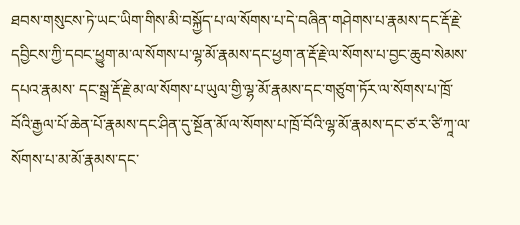ཐབས་གསུངས་ཏེ་ཡང་ཡིག་གིས་མི་བསྐྱོད་པ་ལ་སོགས་པ་དེ་བཞིན་གཤེགས་པ་རྣམས་དང་རྡོ་རྗེ་དབྱིངས་ཀྱི་དབང་ཕྱུག་མ་ལ་སོགས་པ་ལྷ་མོ་རྣམས་དང་ཕྱག་ན་རྡོ་རྗེ་ལ་སོགས་པ་བྱང་ཆུབ་སེམས་དཔའ་རྣམས་ དང་སྒྲ་རྡོ་རྗེ་མ་ལ་སོགས་པ་ཡུལ་གྱི་ལྷ་མོ་རྣམས་དང་གཙུག་ཏོར་ལ་སོགས་པ་ཁྲོ་བོའི་རྒྱལ་པོ་ཆེན་པོ་རྣམས་དང་ཤིན་དུ་སྔོན་མོ་ལ་སོགས་པ་ཁྲོ་བོའི་ལྷ་མོ་རྣམས་དང་ཙ་ར་ཙི་ཀཱ་ལ་སོགས་པ་མ་མོ་རྣམས་དང་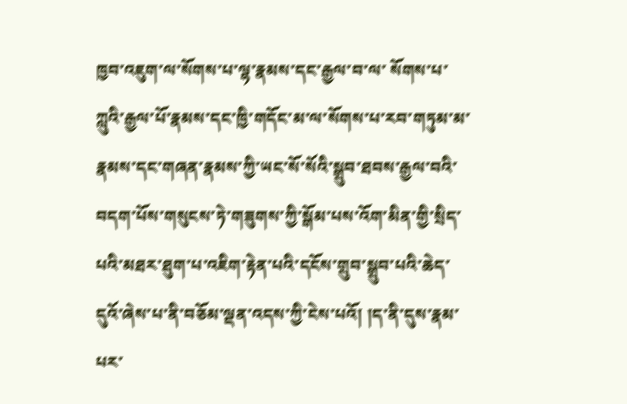ཁྱབ་འཇུག་ལ་སོགས་པ་ལྷ་རྣམས་དང་རྒྱལ་བ་ལ་ སོགས་པ་ཀླུའི་རྒྱལ་པོ་རྣམས་དང་ཁྱི་གདོང་མ་ལ་སོགས་པ་རབ་གཏུམ་མ་རྣམས་དང་གཞན་རྣམས་ཀྱི་ཡང་སོ་སོའི་སྒྲུབ་ཐབས་རྒྱལ་བའི་བདག་པོས་གསུངས་ཏེ་གཟུགས་ཀྱི་སྒོམ་པས་འོག་མིན་གྱི་སྲིད་པའི་མཐར་ཐུག་པ་འཇིག་རྟེན་པའི་དངོས་གྲུབ་སྒྲུབ་པའི་ཆེད་ དུའོ་ཞེས་པ་ནི་བཅོམ་ལྡན་འདས་ཀྱི་ངེས་པའོ། །ད་ནི་དུས་རྣམ་པར་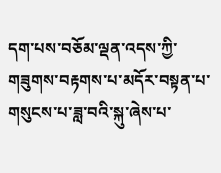དག་པས་བཅོམ་ལྡན་འདས་ཀྱི་གཟུགས་བརྟགས་པ་མདོར་བསྟན་པ་གསུངས་པ་ཟླ་བའི་སྐུ་ཞེས་པ་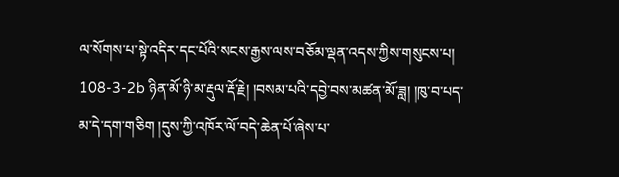ལ་སོགས་པ་སྟེ་འདིར་དང་པོའི་སངས་རྒྱས་ལས་བཅོམ་ལྡན་འདས་ཀྱིས་གསུངས་པ། 108-3-2b ཉིན་མོ་ཉི་མ་རྡུལ་རྡོ་རྗེ། །བསམ་པའི་དབྱེ་བས་མཚན་མོ་ཟླ། །ཁུ་བ་པད་མ་དེ་དག་གཅིག །དུས་ཀྱི་འཁོར་ལོ་བདེ་ཆེན་པོ་ཞེས་པ་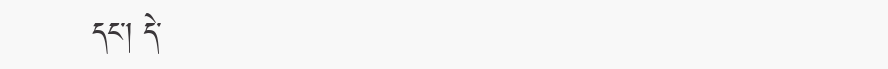དང་། དེ་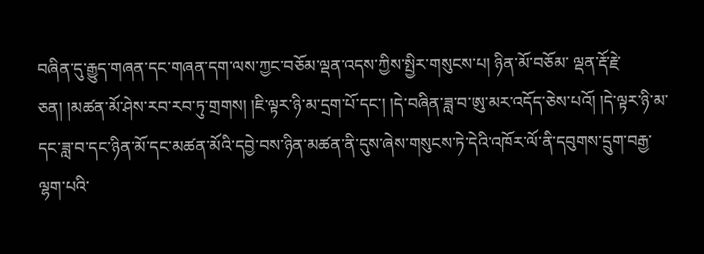བཞིན་དུ་རྒྱུད་གཞན་དང་གཞན་དག་ལས་ཀྱང་བཅོམ་ལྡན་འདས་ཀྱིས་སྤྱིར་གསུངས་པ། ཉིན་མོ་བཅོམ་ ལྡན་རྡོ་རྗེ་ཅན། །མཚན་མོ་ཤེས་རབ་རབ་ཏུ་གྲགས། །ཇི་ལྟར་ཉི་མ་དྲག་པོ་དང་། །དེ་བཞིན་ཟླ་བ་ཨུ་མར་འདོད་ཅེས་པའོ། །དེ་ལྟར་ཉི་མ་དང་ཟླ་བ་དང་ཉིན་མོ་དང་མཚན་མོའི་དབྱེ་བས་ཉིན་མཚན་ནི་དུས་ཞེས་གསུངས་ཏེ་དེའི་འཁོར་ལོ་ནི་དབུགས་དྲུག་བརྒྱ་ ལྷག་པའི་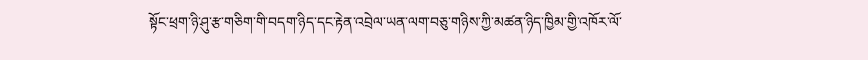སྟོང་ཕྲག་ཉི་ཤུ་རྩ་གཅིག་གི་བདག་ཉིད་དང་རྟེན་འབྲེལ་ཡན་ལག་བཅུ་གཉིས་ཀྱི་མཚན་ཉིད་ཁྱིམ་གྱི་འཁོར་ལོ་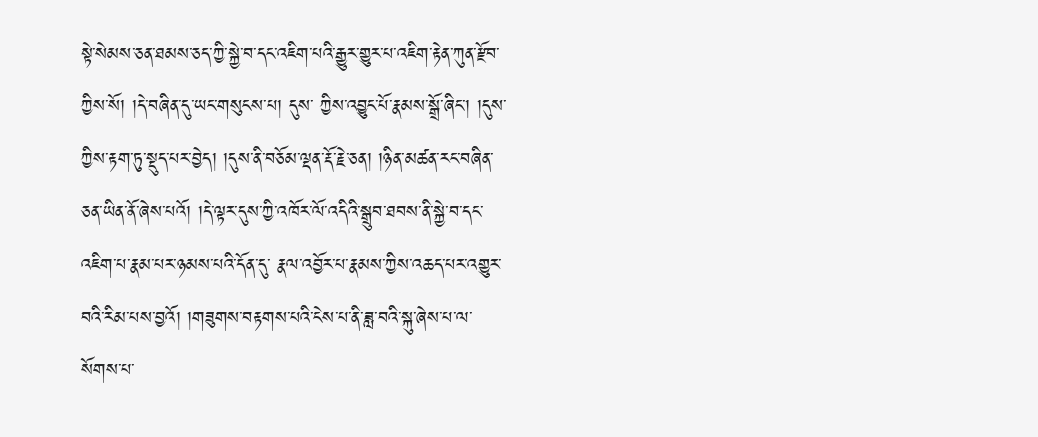སྟེ་སེམས་ཅན་ཐམས་ཅད་ཀྱི་སྐྱེ་བ་དང་འཇིག་པའི་རྒྱུར་གྱུར་པ་འཇིག་རྟེན་ཀུན་རྫོབ་ཀྱིས་སོ། །དེ་བཞིན་དུ་ཡང་གསུངས་པ། དུས་ ཀྱིས་འབྱུང་པོ་རྣམས་སྒྲོ་ཞིང་། །དུས་ཀྱིས་རྟག་ཏུ་སྡུད་པར་བྱེད། །དུས་ནི་བཅོམ་ལྡན་རྡོ་རྗེ་ཅན། །ཉིན་མཚན་རང་བཞིན་ཅན་ཡིན་ནོ་ཞེས་པའོ། །དེ་ལྟར་དུས་ཀྱི་འཁོར་ལོ་འདིའི་སྒྲུབ་ཐབས་ནི་སྐྱེ་བ་དང་འཇིག་པ་རྣམ་པར་ཉམས་པའི་དོན་དུ་ རྣལ་འབྱོར་པ་རྣམས་ཀྱིས་འཆད་པར་འགྱུར་བའི་རིམ་པས་བྱའོ། །གཟུགས་བརྟགས་པའི་ངེས་པ་ནི་ཟླ་བའི་སྐུ་ཞེས་པ་ལ་སོགས་པ་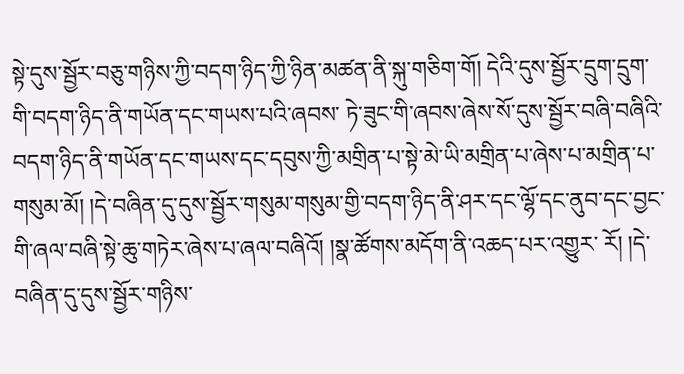སྟེ་དུས་སྦྱོར་བཅུ་གཉིས་ཀྱི་བདག་ཉིད་ཀྱི་ཉིན་མཚན་ནི་སྐུ་གཅིག་གོ། དེའི་དུས་སྦྱོར་དྲུག་དྲུག་གི་བདག་ཉིད་ནི་གཡོན་དང་གཡས་པའི་ཞབས་ ཏེ་ཟུང་གི་ཞབས་ཞེས་སོ་དུས་སྦྱོར་བཞི་བཞིའི་བདག་ཉིད་ནི་གཡོན་དང་གཡས་དང་དབུས་ཀྱི་མགྲིན་པ་སྟེ་མེ་ཡི་མགྲིན་པ་ཞེས་པ་མགྲིན་པ་གསུམ་མོ། །དེ་བཞིན་དུ་དུས་སྦྱོར་གསུམ་གསུམ་གྱི་བདག་ཉིད་ནི་ཤར་དང་ལྷོ་དང་ནུབ་དང་བྱང་གི་ཞལ་བཞི་སྟེ་ཆུ་གཏེར་ཞེས་པ་ཞལ་བཞིའོ། །སྣ་ཚོགས་མདོག་ནི་འཆད་པར་འགྱུར་ རོ། །དེ་བཞིན་དུ་དུས་སྦྱོར་གཉིས་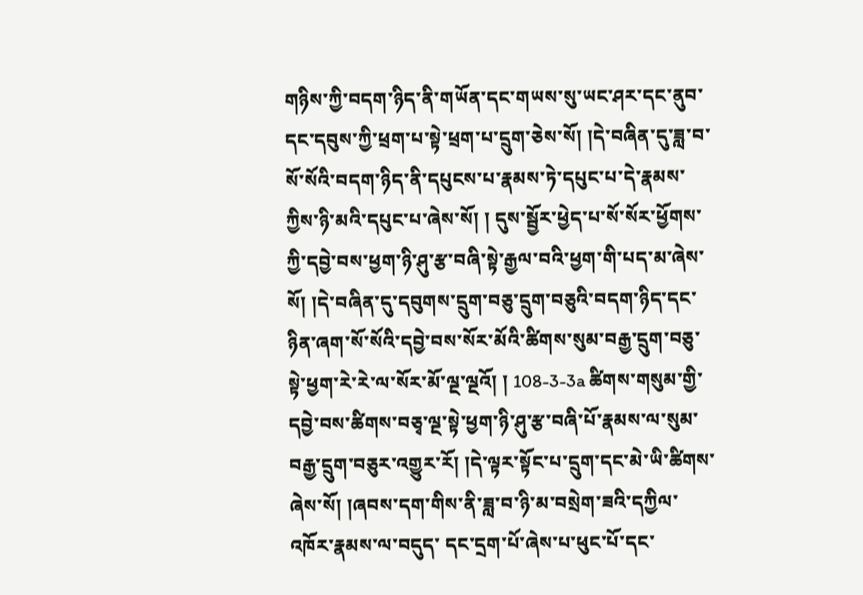གཉིས་ཀྱི་བདག་ཉིད་ནི་གཡོན་དང་གཡས་སུ་ཡང་ཤར་དང་ནུབ་དང་དབུས་ཀྱི་ཕྲག་པ་སྟེ་ཕྲག་པ་དྲུག་ཅེས་སོ། །དེ་བཞིན་དུ་ཟླ་བ་སོ་སོའི་བདག་ཉིད་ནི་དཔུངས་པ་རྣམས་ཏེ་དཔུང་པ་དེ་རྣམས་ཀྱིས་ཉི་མའི་དཔུང་པ་ཞེས་སོ། ། དུས་སྦྱོར་ཕྱེད་པ་སོ་སོར་ཕྱོགས་ཀྱི་དབྱེ་བས་ཕྱག་ཉི་ཤུ་རྩ་བཞི་སྟེ་རྒྱལ་བའི་ཕྱག་གི་པད་མ་ཞེས་སོ། །དེ་བཞིན་དུ་དབུགས་དྲུག་བཅུ་དྲུག་བཅུའི་བདག་ཉིད་དང་ཉིན་ཞག་སོ་སོའི་དབྱེ་བས་སོར་མོའི་ཚིགས་སུམ་བརྒྱ་དྲུག་བཅུ་སྟེ་ཕྱག་རེ་རེ་ལ་སོར་མོ་ལྔ་ལྔའོ། ། 108-3-3a ཚིགས་གསུམ་གྱི་དབྱེ་བས་ཚིགས་བཅྭ་ལྔ་སྟེ་ཕྱག་ཉི་ཤུ་རྩ་བཞི་པོ་རྣམས་ལ་སུམ་བརྒྱ་དྲུག་བཅུར་འགྱུར་རོ། །དེ་ལྟར་སྟོང་པ་དྲུག་དང་མེ་ཡི་ཚིགས་ཞེས་སོ། །ཞབས་དག་གིས་ནི་ཟླ་བ་ཉི་མ་བསྲེག་ཟའི་དཀྱིལ་འཁོར་རྣམས་ལ་བདུད་ དང་དྲག་པོ་ཞེས་པ་ཕུང་པོ་དང་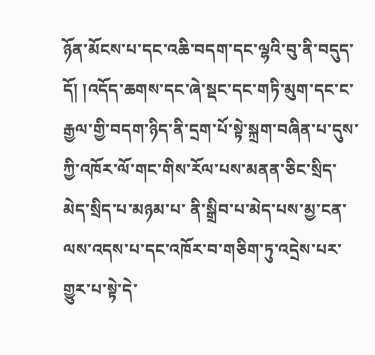ཉོན་མོངས་པ་དང་འཆི་བདག་དང་ལྷའི་བུ་ནི་བདུད་དོ། །འདོད་ཆགས་དང་ཞེ་སྡང་དང་གཏི་མུག་དང་ང་རྒྱལ་གྱི་བདག་ཉིད་ནི་དྲག་པོ་སྟེ་སྐྲག་བཞིན་པ་དུས་ཀྱི་འཁོར་ལོ་གང་གིས་རོལ་པས་མནན་ཅིང་སྲིད་མེད་སྲིད་པ་མཉམ་པ་ ནི་སྒྲིབ་པ་མེད་པས་མྱ་ངན་ལས་འདས་པ་དང་འཁོར་བ་གཅིག་ཏུ་འདྲེས་པར་གྱུར་པ་སྟེ་དེ་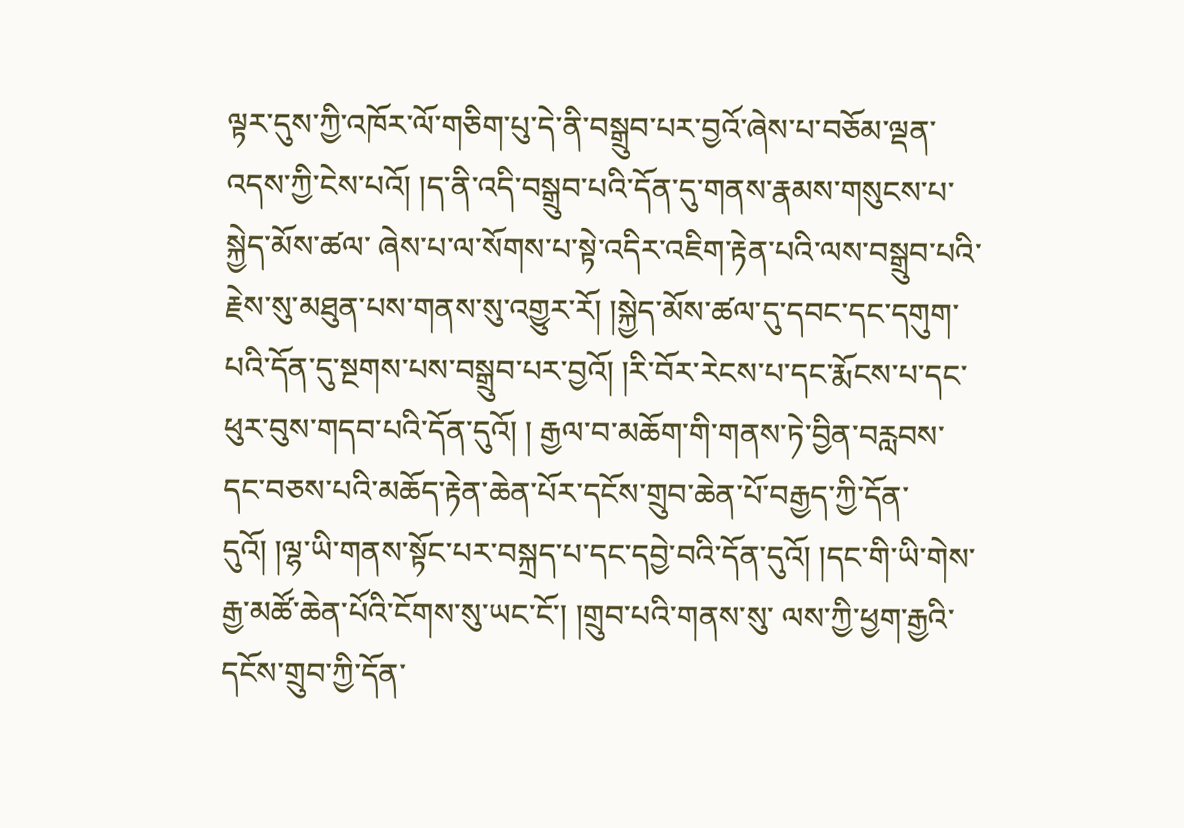ལྟར་དུས་ཀྱི་འཁོར་ལོ་གཅིག་པུ་དེ་ནི་བསྒྲུབ་པར་བྱའོ་ཞེས་པ་བཅོམ་ལྡན་འདས་ཀྱི་ངེས་པའོ། །ད་ནི་འདི་བསྒྲུབ་པའི་དོན་དུ་གནས་རྣམས་གསུངས་པ་སྐྱེད་མོས་ཚལ་ ཞེས་པ་ལ་སོགས་པ་སྟེ་འདིར་འཇིག་རྟེན་པའི་ལས་བསྒྲུབ་པའི་རྗེས་སུ་མཐུན་པས་གནས་སུ་འགྱུར་རོ། །སྐྱེད་མོས་ཚལ་དུ་དབང་དང་དགུག་པའི་དོན་དུ་སྔགས་པས་བསྒྲུབ་པར་བྱའོ། །རི་བོར་རེངས་པ་དང་རྨོངས་པ་དང་ཕུར་བུས་གདབ་པའི་དོན་དུའོ། ། རྒྱལ་བ་མཆོག་གི་གནས་ཏེ་བྱིན་བརླབས་དང་བཅས་པའི་མཆོད་རྟེན་ཆེན་པོར་དངོས་གྲུབ་ཆེན་པོ་བརྒྱད་ཀྱི་དོན་དུའོ། །ལྷ་ཡི་གནས་སྟོང་པར་བསྐྲད་པ་དང་དབྱེ་བའི་དོན་དུའོ། །དང་གི་ཡི་གེས་རྒྱ་མཚོ་ཆེན་པོའི་ངོགས་སུ་ཡང་ངོ་། །གྲུབ་པའི་གནས་སུ་ ལས་ཀྱི་ཕྱག་རྒྱའི་དངོས་གྲུབ་ཀྱི་དོན་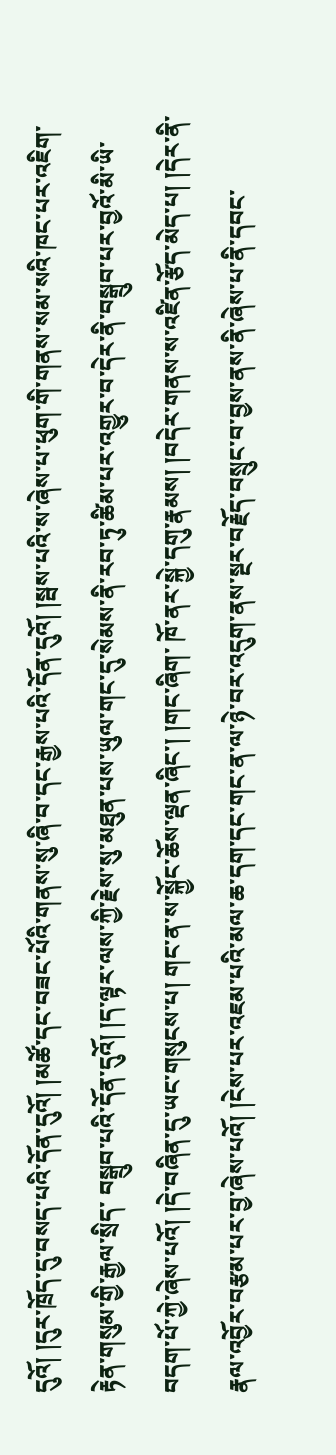དུའོ། །དུར་ཁྲོད་དུ་བསད་པའི་དོན་དུའོ། །མཚོ་དང་བཟང་པོའི་གནས་སུ་ཞི་བ་དང་རྒྱས་པའི་དོན་དུའོ། །སྦས་པའི་ས་ཞེས་པ་ཕུག་གི་གནས་སམ་སའི་ཁང་པར་འཇིག་རྟེན་གསུམ་གྱི་རྒྱལ་སྲིད་ བསྒྲུབ་པའི་དོན་དུའོ། །ད་ལྟར་ལས་ཀྱི་རྗེས་སུ་མཐུན་པས་ཡུལ་གང་དུ་སེམས་ནི་རབ་ཏུ་ཚིམ་པར་འགྱུར་བ་དེར་ནི་བསྒྲུབ་པར་བྱའོ་མི་ཡི་བདག་པོ་ཀྱེ་ཞེས་པའོ། །དེ་བཞིན་དུ་ཡང་གསུངས་པ། གང་ན་ས་སྐྱོང་ཆོས་ལྡན་ཞིང་། །གང་ཞིག་ ཁོ་ནར་སྐྱེ་དགུ་རྣམས། །བདེར་གནས་ས་འཛིན་རྩོད་མེད་པ། །དེར་ནི་རྣལ་འབྱོར་བརྩམ་པར་བྱ་ཞེས་པའོ། །ངེས་པར་འཇམ་པའི་མལ་ཆ་དག་དང་གང་ན་ལ་ཉེ་བར་འདུག་ནས་སྔར་བརྗོད་བསྲུང་བ་བྱས་ནས་ནི་ཞེས་པ་ནི་དབང་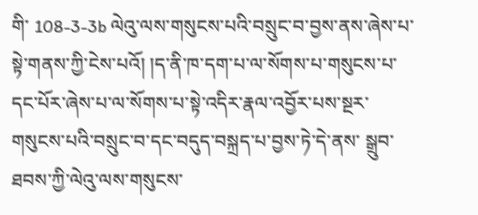གི་ 108-3-3b ལེའུ་ལས་གསུངས་པའི་བསྲུང་བ་བྱས་ནས་ཞེས་པ་སྟེ་གནས་ཀྱི་ངེས་པའོ། །ད་ནི་ཁ་དག་པ་ལ་སོགས་པ་གསུངས་པ་དང་པོར་ཞེས་པ་ལ་སོགས་པ་སྟེ་འདིར་རྣལ་འབྱོར་པས་སྔར་གསུངས་པའི་བསྲུང་བ་དང་བདུད་བསྐྲད་པ་བྱས་ཏེ་དེ་ནས་ སྒྲུབ་ཐབས་ཀྱི་ལེའུ་ལས་གསུངས་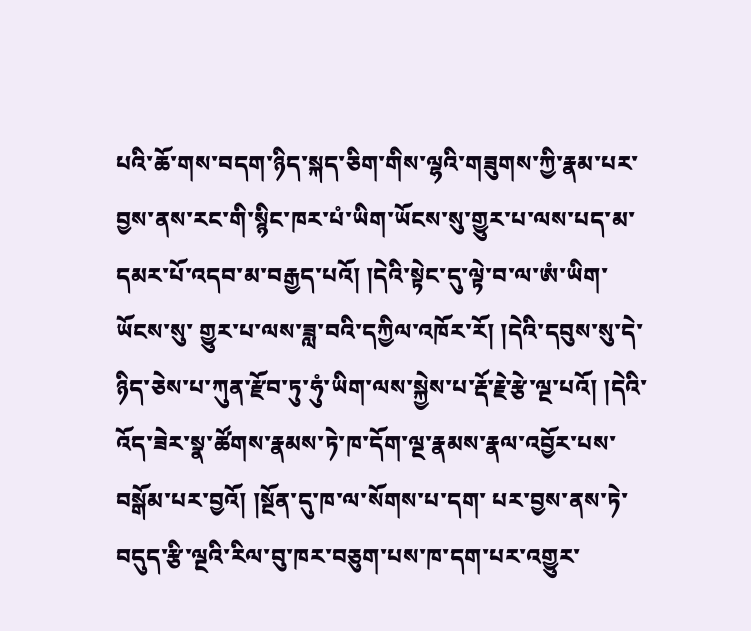པའི་ཆོ་གས་བདག་ཉིད་སྐད་ཅིག་གིས་ལྷའི་གཟུགས་ཀྱི་རྣམ་པར་བྱས་ནས་རང་གི་སྙིང་ཁར་པཾ་ཡིག་ཡོངས་སུ་གྱུར་པ་ལས་པད་མ་དམར་པོ་འདབ་མ་བརྒྱད་པའོ། །དེའི་སྟེང་དུ་ལྟེ་བ་ལ་ཨཾ་ཡིག་ཡོངས་སུ་ གྱུར་པ་ལས་ཟླ་བའི་དཀྱིལ་འཁོར་རོ། །དེའི་དབུས་སུ་དེ་ཉིད་ཅེས་པ་ཀུན་རྫོབ་ཏུ་ཧུཾ་ཡིག་ལས་སྐྱེས་པ་རྡོ་རྗེ་རྩེ་ལྔ་པའོ། །དེའི་འོད་ཟེར་སྣ་ཚོགས་རྣམས་ཏེ་ཁ་དོག་ལྔ་རྣམས་རྣལ་འབྱོར་པས་བསྒོམ་པར་བྱའོ། །སྔོན་དུ་ཁ་ལ་སོགས་པ་དག་ པར་བྱས་ནས་ཏེ་བདུད་རྩི་ལྔའི་རིལ་བུ་ཁར་བཅུག་པས་ཁ་དག་པར་འགྱུར་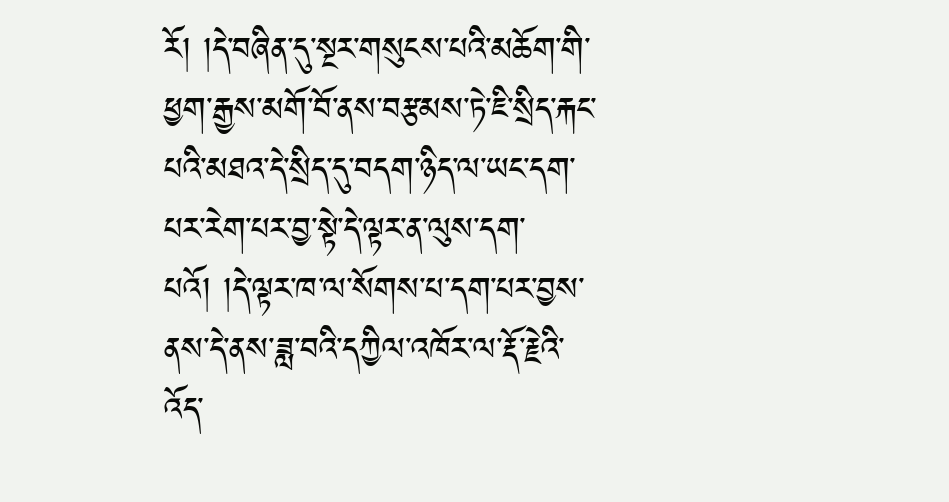རོ། །དེ་བཞིན་དུ་སྔར་གསུངས་པའི་མཆོག་གི་ཕྱག་རྒྱས་མགོ་བོ་ནས་བརྩམས་ཏེ་ཇི་སྲིད་རྐང་པའི་མཐའ་དེ་སྲིད་དུ་བདག་ཉིད་ལ་ཡང་དག་པར་རེག་པར་བྱ་སྟེ་དེ་ལྟར་ན་ལུས་དག་ པའོ། །དེ་ལྟར་ཁ་ལ་སོགས་པ་དག་པར་བྱས་ནས་དེ་ནས་ཟླ་བའི་དཀྱིལ་འཁོར་ལ་རྡོ་རྗེའི་འོད་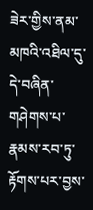ཟེར་གྱིས་ནམ་མཁའི་འཐིལ་དུ་དེ་བཞིན་གཤེགས་པ་རྣམས་རབ་ཏུ་རྟོགས་པར་བྱས་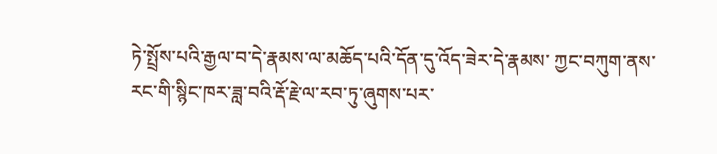ཏེ་སྤྲོས་པའི་རྒྱལ་བ་དེ་རྣམས་ལ་མཆོད་པའི་དོན་དུ་འོད་ཟེར་དེ་རྣམས་ ཀྱང་བཀུག་ནས་རང་གི་སྙིང་ཁར་ཟླ་བའི་རྡོ་རྗེ་ལ་རབ་ཏུ་ཞུགས་པར་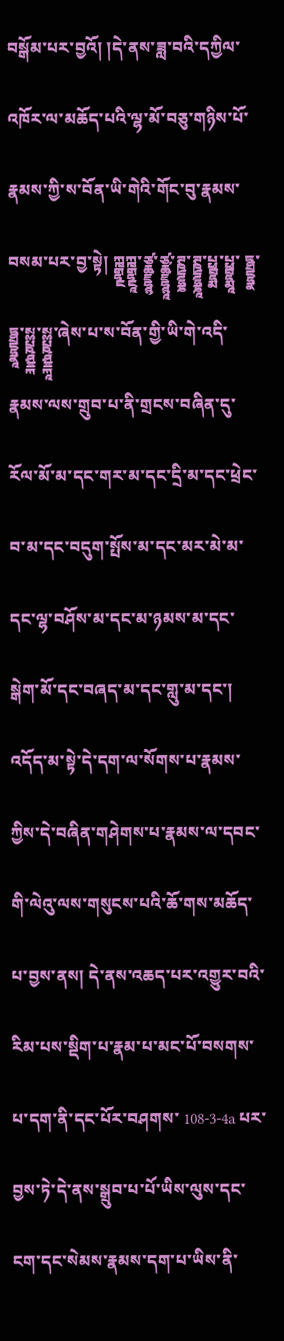བསྒོམ་པར་བྱའོ། །དེ་ནས་ཟླ་བའི་དཀྱིལ་འཁོར་ལ་མཆོད་པའི་ལྷ་མོ་བཅུ་གཉིས་པོ་རྣམས་ཀྱི་ས་བོན་ཡི་གེའི་གོང་བུ་རྣམས་བསམ་པར་བྱ་སྟེ། ཀྑྒྷྔཀྑྒྷྔཱ་ཙྖྫྷྙ་ཙྪྫྷྙཱ་ཊྛྜྷྞ་ཊྛྜྷྞཱ་པྥྦྷྨ་པྥྦྷྨཱ་ ཏྠྡྷྣ་ཏྠྡྷྣཱ་སྎྤྵྴྍྐ་སྎྤྵྴྍྐཱ་ཞེས་པ་ས་བོན་གྱི་ཡི་གེ་འདི་རྣམས་ལས་གྲུབ་པ་ནི་གྲངས་བཞིན་དུ་རོལ་མོ་མ་དང་གར་མ་དང་དྲི་མ་དང་ཕྲེང་བ་མ་དང་བདུག་སྤོས་མ་དང་མར་མེ་མ་དང་ལྷ་བཤོས་མ་དང་མ་ཉམས་མ་དང་སྒེག་མོ་དང་བཞད་མ་དང་གླུ་མ་དང་། འདོད་མ་སྟེ་དེ་དག་ལ་སོགས་པ་རྣམས་ཀྱིས་དེ་བཞིན་གཤེགས་པ་རྣམས་ལ་དབང་གི་ལེའུ་ལས་གསུངས་པའི་ཆོ་གས་མཆོད་པ་བྱས་ནས། དེ་ནས་འཆད་པར་འགྱུར་བའི་རིམ་པས་སྡིག་པ་རྣམ་པ་མང་པོ་བསགས་པ་དག་ནི་དང་པོར་བཤགས་ 108-3-4a པར་བྱས་ཏེ་དེ་ནས་སྒྲུབ་པ་པོ་ཡིས་ལུས་དང་ངག་དང་སེམས་རྣམས་དག་པ་ཡིས་ནི་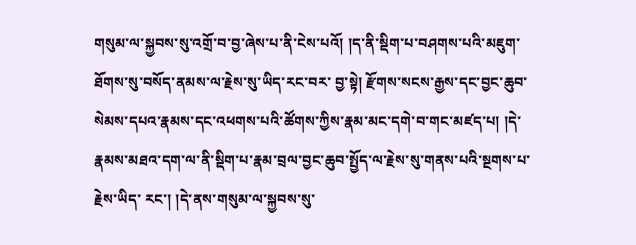གསུམ་ལ་སྐྱབས་སུ་འགྲོ་བ་བྱ་ཞེས་པ་ནི་ངེས་པའོ། །ད་ནི་སྡིག་པ་བཤགས་པའི་མཇུག་ཐོགས་སུ་བསོད་ནམས་ལ་རྗེས་སུ་ཡིད་རང་བར་ བྱ་སྟེ། རྫོགས་སངས་རྒྱས་དང་བྱང་ཆུབ་སེམས་དཔའ་རྣམས་དང་འཕགས་པའི་ཚོགས་ཀྱིས་རྣམ་མང་དགེ་བ་གང་མཛད་པ། །དེ་རྣམས་མཐའ་དག་ལ་ནི་སྡིག་པ་རྣམ་བྲལ་བྱང་ཆུབ་སྤྱོད་ལ་རྗེས་སུ་གནས་པའི་སྔགས་པ་རྗེས་ཡིད་ རང་། །དེ་ནས་གསུམ་ལ་སྐྱབས་སུ་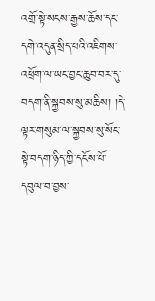འགྲོ་སྟེ་སངས་རྒྱས་ཆོས་དང་དགེ་འདུན་སྲིད་པའི་འཇིགས་འཕྲོག་ལ་ཡང་བྱང་ཆུབ་བར་དུ་བདག་ནི་སྐྱབས་སུ་མཆིས། །དེ་ལྟར་གསུམ་ལ་སྐྱབས་སུ་སོང་སྟེ་བདག་ཉིད་ཀྱི་དངོས་པོ་དབུལ་བ་བྱས་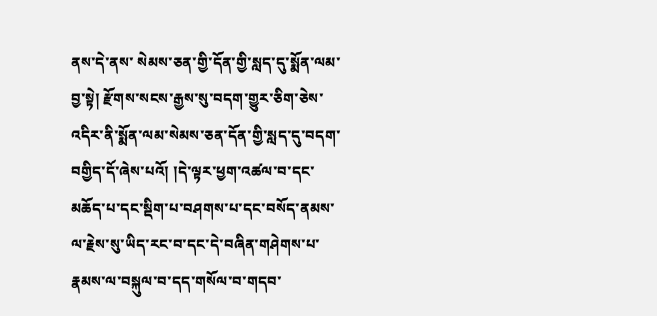ནས་དེ་ནས་ སེམས་ཅན་གྱི་དོན་གྱི་སླད་དུ་སྨོན་ལམ་བྱ་སྟེ། རྫོགས་སངས་རྒྱས་སུ་བདག་གྱུར་ཅིག་ཅེས་འདིར་ནི་སྨོན་ལམ་སེམས་ཅན་དོན་གྱི་སླད་དུ་བདག་བགྱིད་དོ་ཞེས་པའོ། །དེ་ལྟར་ཕྱག་འཚལ་བ་དང་མཆོད་པ་དང་སྡིག་པ་བཤགས་པ་དང་བསོད་ནམས་ ལ་རྗེས་སུ་ཡིད་རང་བ་དང་དེ་བཞིན་གཤེགས་པ་རྣམས་ལ་བསྐུལ་བ་དད་གསོལ་བ་གདབ་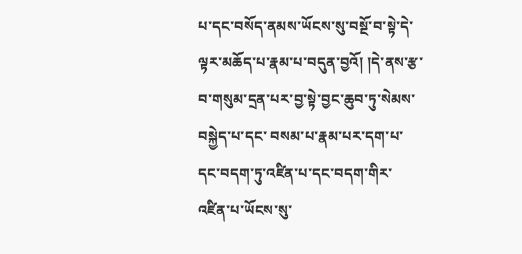པ་དང་བསོད་ནམས་ཡོངས་སུ་བསྔོ་བ་སྟེ་དེ་ལྟར་མཆོད་པ་རྣམ་པ་བདུན་བྱའོ། །དེ་ནས་རྩ་བ་གསུམ་དྲན་པར་བྱ་སྟེ་བྱང་ཆུབ་ཏུ་སེམས་བསྐྱེད་པ་དང་ བསམ་པ་རྣམ་པར་དག་པ་དང་བདག་ཏུ་འཛིན་པ་དང་བདག་གིར་འཛིན་པ་ཡོངས་སུ་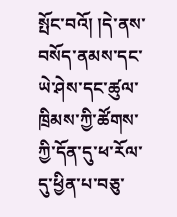སྤོང་བའོ། །དེ་ནས་བསོད་ནམས་དང་ཡེ་ཤེས་དང་ཚུལ་ཁྲིམས་ཀྱི་ཚོགས་ཀྱི་དོན་དུ་ཕ་རོལ་དུ་ཕྱིན་པ་བཅུ་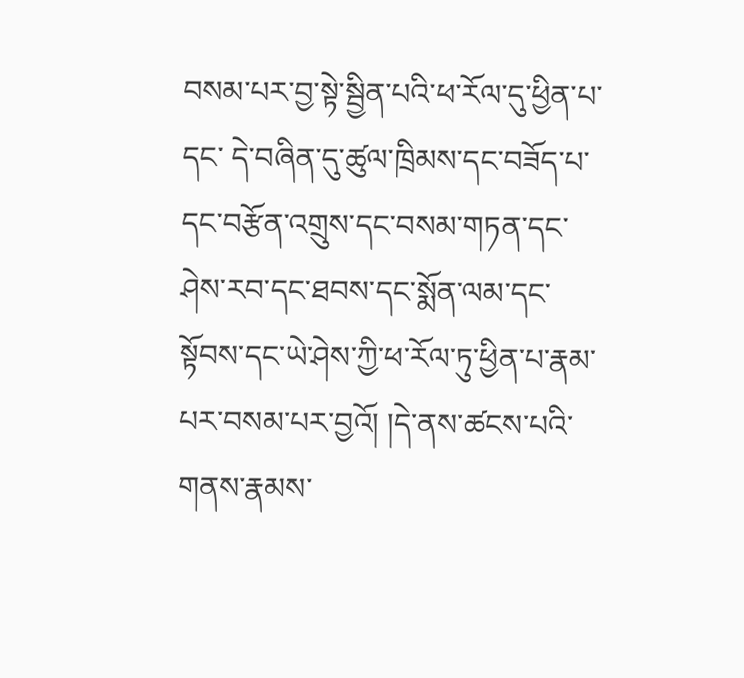བསམ་པར་བྱ་སྟེ་སྦྱིན་པའི་ཕ་རོལ་དུ་ཕྱིན་པ་དང་ དེ་བཞིན་དུ་ཚུལ་ཁྲིམས་དང་བཟོད་པ་དང་བརྩོན་འགྲུས་དང་བསམ་གཏན་དང་ཤེས་རབ་དང་ཐབས་དང་སྨོན་ལམ་དང་སྟོབས་དང་ཡེ་ཤེས་ཀྱི་ཕ་རོལ་ཏུ་ཕྱིན་པ་རྣམ་པར་བསམ་པར་བྱའོ། །དེ་ནས་ཚངས་པའི་གནས་རྣམས་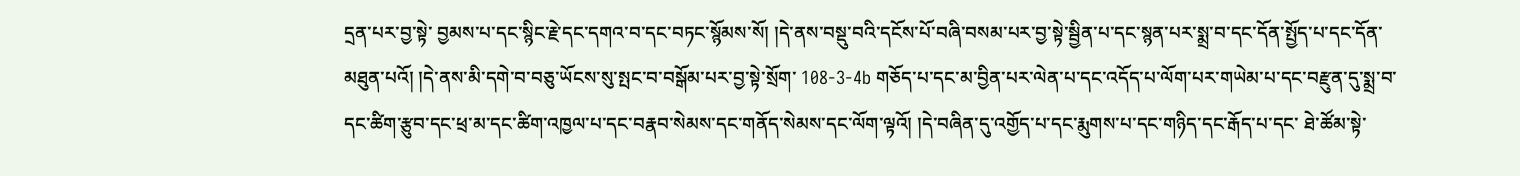དྲན་པར་བྱ་སྟེ་ བྱམས་པ་དང་སྙིང་རྗེ་དང་དགའ་བ་དང་བཏང་སྙོམས་སོ། །དེ་ནས་བསྡུ་བའི་དངོས་པོ་བཞི་བསམ་པར་བྱ་སྟེ་སྦྱིན་པ་དང་སྙན་པར་སྨྲ་བ་དང་དོན་སྤྱོད་པ་དང་དོན་མཐུན་པའོ། །དེ་ནས་མི་དགེ་བ་བཅུ་ཡོངས་སུ་སྤང་བ་བསྒོམ་པར་བྱ་སྟེ་སྲོག་ 108-3-4b གཅོད་པ་དང་མ་བྱིན་པར་ལེན་པ་དང་འདོད་པ་ལོག་པར་གཡེམ་པ་དང་བརྫུན་དུ་སྨྲ་བ་དང་ཚིག་རྩུབ་དང་ཕྲ་མ་དང་ཚིག་འཁྱལ་པ་དང་བརྣབ་སེམས་དང་གནོད་སེམས་དང་ལོག་ལྟའོ། །དེ་བཞིན་དུ་འགྱོད་པ་དང་རྨུགས་པ་དང་གཉིད་དང་རྒོད་པ་དང་ ཐེ་ཚོམ་སྟེ་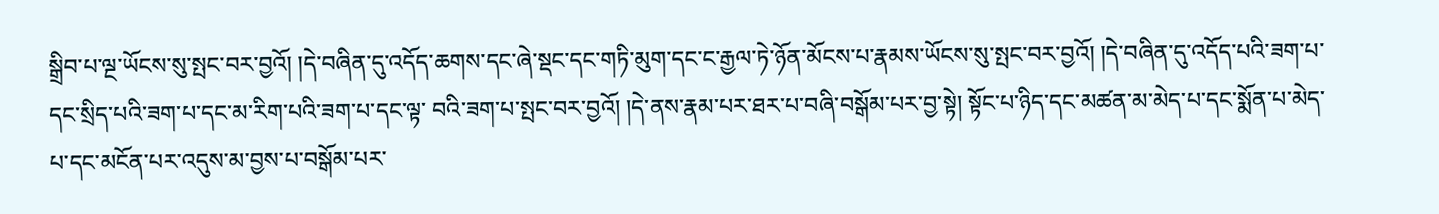སྒྲིབ་པ་ལྔ་ཡོངས་སུ་སྤང་བར་བྱའོ། །དེ་བཞིན་དུ་འདོད་ཆགས་དང་ཞེ་སྡང་དང་གཏི་མུག་དང་ང་རྒྱལ་ཏེ་ཉོན་མོངས་པ་རྣམས་ཡོངས་སུ་སྤང་བར་བྱའོ། །དེ་བཞིན་དུ་འདོད་པའི་ཟག་པ་དང་སྲིད་པའི་ཟག་པ་དང་མ་རིག་པའི་ཟག་པ་དང་ལྟ་ བའི་ཟག་པ་སྤང་བར་བྱའོ། །དེ་ནས་རྣམ་པར་ཐར་པ་བཞི་བསྒོམ་པར་བྱ་སྟེ། སྟོང་པ་ཉིད་དང་མཚན་མ་མེད་པ་དང་སྨོན་པ་མེད་པ་དང་མངོན་པར་འདུས་མ་བྱས་པ་བསྒོམ་པར་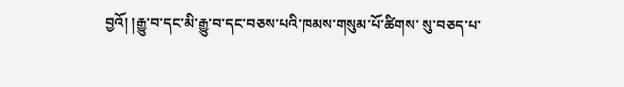བྱའོ། །རྒྱུ་བ་དང་མི་རྒྱུ་བ་དང་བཅས་པའི་ཁམས་གསུམ་པོ་ཚིགས་ སུ་བཅད་པ་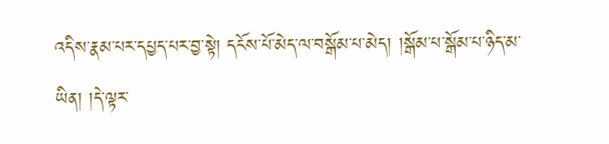འདིས་རྣམ་པར་དཔྱད་པར་བྱ་སྟེ། དངོས་པོ་མེད་ལ་བསྒོམ་པ་མེད། །སྒོམ་པ་སྒོམ་པ་ཉིད་མ་ཡིན། །དེ་ལྟར་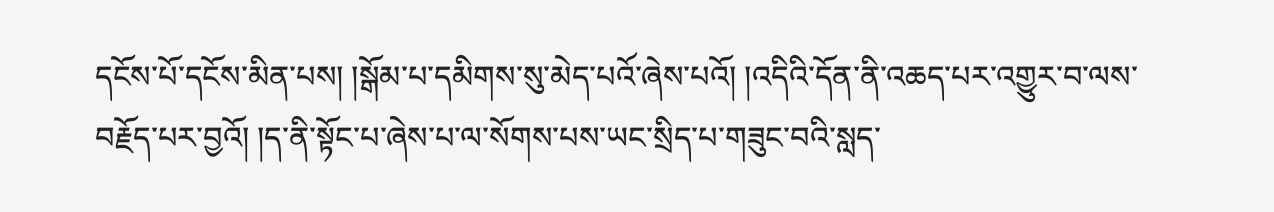དངོས་པོ་དངོས་མིན་པས། །སྒོམ་པ་དམིགས་སུ་མེད་པའོ་ཞེས་པའོ། །འདིའི་དོན་ནི་འཆད་པར་འགྱུར་བ་ལས་ བརྗོད་པར་བྱའོ། །ད་ནི་སྟོང་པ་ཞེས་པ་ལ་སོགས་པས་ཡང་སྲིད་པ་གཟུང་བའི་སླད་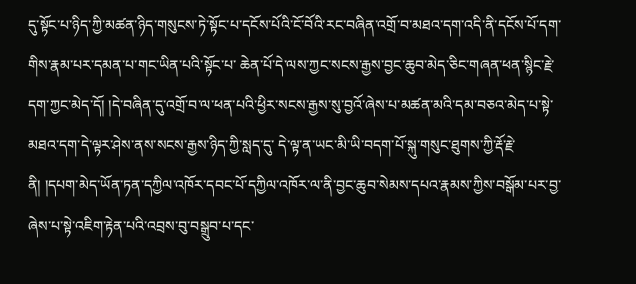དུ་སྟོང་པ་ཉིད་ཀྱི་མཚན་ཉིད་གསུངས་ཏེ་སྟོང་པ་དངོས་པོའི་ངོ་བོའི་རང་བཞིན་འགྲོ་བ་མཐའ་དག་འདི་ནི་དངོས་པོ་དག་གིས་རྣམ་པར་དམན་པ་གང་ཡིན་པའི་སྟོང་པ་ ཆེན་པོ་དེ་ལས་ཀྱང་སངས་རྒྱས་བྱང་ཆུབ་མེད་ཅིང་གཞན་ཕན་སྙིང་རྗེ་དག་ཀྱང་མེད་དོ། །དེ་བཞིན་དུ་འགྲོ་བ་ལ་ཕན་པའི་ཕྱིར་སངས་རྒྱས་སུ་བྱའོ་ཞེས་པ་མཚན་མའི་དམ་བཅའ་མེད་པ་སྟེ་མཐའ་དག་དེ་ལྟར་ཤེས་ནས་སངས་རྒྱས་ཉིད་ཀྱི་སླད་དུ་ དེ་ལྟ་ན་ཡང་མི་ཡི་བདག་པོ་སྐུ་གསུང་ཐུགས་ཀྱི་རྡོ་རྗེ་ནི། །དཔག་མེད་ཡོན་ཏན་དཀྱིལ་འཁོར་དབང་པོ་དཀྱིལ་འཁོར་ལ་ནི་བྱང་ཆུབ་སེམས་དཔའ་རྣམས་ཀྱིས་བསྒོམ་པར་བྱ་ཞེས་པ་སྟེ་འཇིག་རྟེན་པའི་འབྲས་བུ་བསྒྲུབ་པ་དང་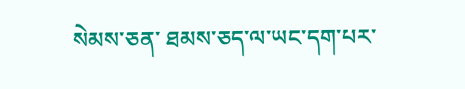སེམས་ཅན་ ཐམས་ཅད་ལ་ཡང་དག་པར་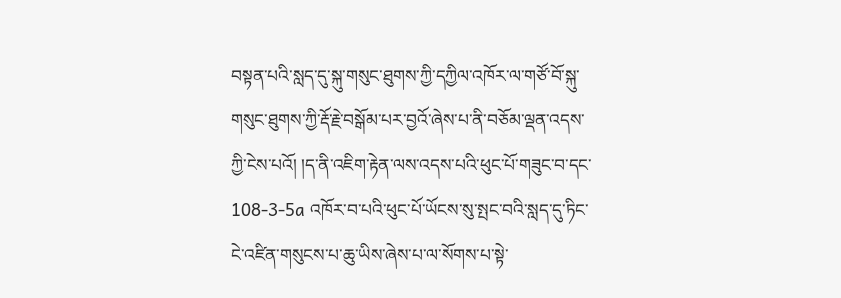བསྟན་པའི་སླད་དུ་སྐུ་གསུང་ཐུགས་ཀྱི་དཀྱིལ་འཁོར་ལ་གཙོ་བོ་སྐུ་གསུང་ཐུགས་ཀྱི་རྡོ་རྗེ་བསྒོམ་པར་བྱའོ་ཞེས་པ་ནི་བཅོམ་ལྡན་འདས་ཀྱི་ངེས་པའོ། །ད་ནི་འཇིག་རྟེན་ལས་འདས་པའི་ཕུང་པོ་གཟུང་བ་དང་ 108-3-5a འཁོར་བ་པའི་ཕུང་པོ་ཡོངས་སུ་སྤང་བའི་སླད་དུ་ཏིང་ངེ་འཛིན་གསུངས་པ་ཆུ་ཡིས་ཞེས་པ་ལ་སོགས་པ་སྟེ་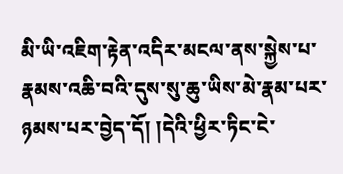མི་ཡི་འཇིག་རྟེན་འདིར་མངལ་ནས་སྐྱེས་པ་རྣམས་འཆི་བའི་དུས་སུ་ཆུ་ཡིས་མེ་རྣམ་པར་ཉམས་པར་བྱེད་དོ། །དེའི་ཕྱིར་ཏིང་ངེ་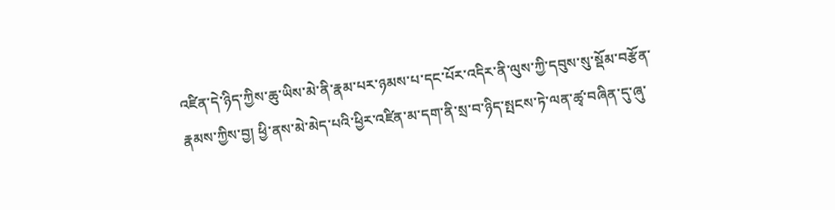འཛིན་དེ་ཉིད་ཀྱིས་ཆུ་ཡིས་མེ་ནི་རྣམ་པར་ཉམས་པ་དང་པོར་འདིར་ནི་ལུས་ཀྱི་དབུས་སུ་སྡོམ་བརྩོན་རྣམས་ཀྱིས་བྱ། ཕྱི་ནས་མེ་མེད་པའི་ཕྱིར་འཛིན་མ་དག་ནི་སྲ་བ་ཉིད་སྤངས་ཏེ་ལན་ཚྭ་བཞིན་དུ་ཞུ་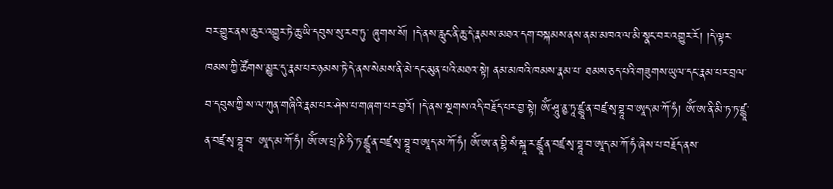བར་གྱུར་ནས་ཆུར་འགྱུར་ཏེ་ཆུ་ཡི་དབུས་སུ་རབ་ཏུ་ ཞུགས་སོ། །དེ་ནས་རླུང་ནི་ཆུ་དེ་རྣམས་མཐའ་དག་བསྐམས་ནས་ནམ་མཁའ་ལ་མི་སྣང་བར་འགྱུར་རོ། །དེ་ལྟར་ཁམས་ཀྱི་ཚོགས་མྱུར་དུ་རྣམ་པར་ཉམས་ཏེ་དེ་ནས་སེམས་ནི་མེ་དང་མུན་པའི་མཐའ་སྟེ། ནམ་མཁའི་ཁམས་རྣམ་པ་ ཐམས་ཅད་པའི་གཟུགས་ཡུལ་དང་རྣམ་པར་བྲལ་བ་དབུས་ཀྱི་ས་ལ་ཀུན་གཞིའི་རྣམ་པར་ཤེས་པ་གཞག་པར་བྱའོ། །དེ་ནས་སྔགས་འདི་བརྗོད་པར་བྱ་སྟེ། ཨོཾ་ཤཱུ་ནྱ་ཏཱ་ཛྙཱ་ན་བཛྲ་སྭ་བྷཱ་བ་ཨཱད་མ་ཀོ་ཧཾ། ཨོཾ་ཨ་ནི་མི་ཏ་ཏ་ཛྙཱ་ན་བཛྲ་སྭ་བྷཱ་བ་ ཨཱད་མ་ཀོ་ཧཾ། ཨོཾ་ཨ་པྲ་ཎི་ཧི་ཏ་ཛྙཱ་ན་བཛྲ་སྭ་བྷཱ་བ་ཨཱད་མ་ཀོ་ཧཾ། ཨོཾ་ཨ་ན་བྷི་སཾ་སྐཱ་ར་ཛྙཱ་ན་བཛྲ་སྭ་བྷཱ་བ་ཨཱད་མ་ཀོ་ཧཾ་ཞེས་པ་བརྗོད་ནས་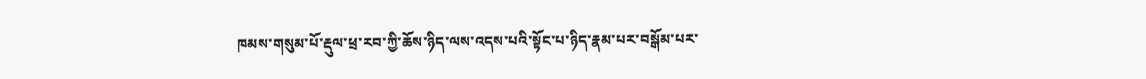ཁམས་གསུམ་པོ་རྡུལ་ཕྲ་རབ་ཀྱི་ཆོས་ཉིད་ལས་འདས་པའི་སྟོང་པ་ཉིད་རྣམ་པར་བསྒོམ་པར་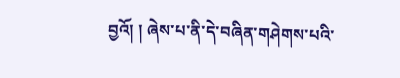བྱའོ། ། ཞེས་པ་ནི་དེ་བཞིན་གཤེགས་པའི་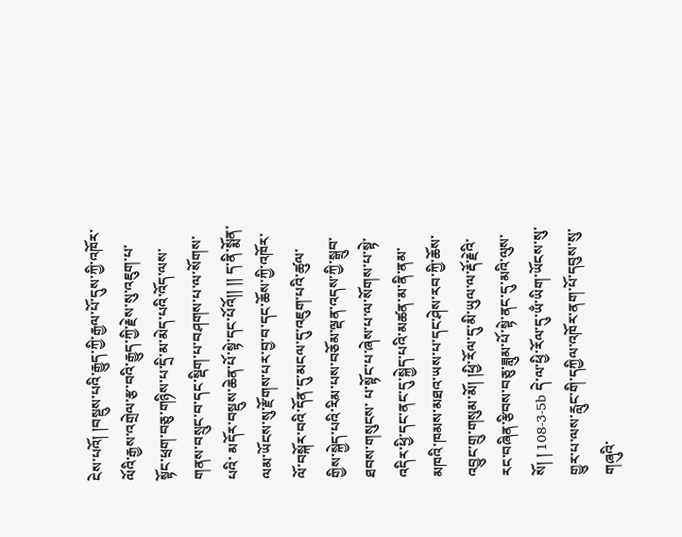ངེས་པའོ། །བསྡུས་པའི་རྒྱུད་ཀྱི་རྒྱལ་པོ་དུས་ཀྱི་འཁོར་ལོའི་རྒྱས་འགྲེལ་རྩ་བའི་རྒྱུད་ཀྱི་རྗེས་སུ་འཇུག་པ་སྟོང་ཕྲག་བཅུ་གཉིས་པ་དྲི་མ་མེད་པའི་འོད་ལས་གནས་བསྲུང་བ་དང་སྡིག་པ་བཤགས་པ་ལ་སོགས་པའི་ མདོར་བསྡུས་ཆེན་པོ་སྟེ་དང་པོའོ།། །། ད་ནི་སྨོན་ལམ་ཡོངས་སུ་རྫོགས་པར་བྱ་བ་དང་ཆོས་ཀྱི་འཁོར་ལོ་བསྐོར་བའི་དོན་དུ་མངལ་དུ་འཇུག་པའི་ཚུལ་གྱིས་སྐྱེད་པའི་རིམ་པས་བཅོམ་ལྡན་འདས་ཀྱི་སྒྲུབ་ཐབས་གསུངས་ པ་སྟོང་པ་ཞེས་པ་ལ་སོགས་པ་སྟེ་འདིར་ཕྱི་དང་ནང་དུ་སྐྱེད་པའི་མཚན་མ་ནི་ནམ་མཁའི་ཁམས་མཐའ་ཡས་པ་དང་ཤེས་རབ་ཀྱི་ཆོས་འབྱུང་གྲུ་གསུམ་མོ། །ཕྱི་རོལ་དུ་མི་ཡུལ་ལ་རྡོ་རྗེའི་རང་བཞིན་རྩིབས་བཅུ་ཟླུམ་པོ་སྟེ་ནང་དུ་མའི་ལུས་སོ། ། 108-3-5b དེ་ལ་ཕྱི་རོལ་དུ་ཡྃ་ཡིག་ཡོངས་སུ་གྱུར་པ་ལས་རླུང་གི་དཀྱིལ་འཁོར་ནག་པོ་དབུས་སུ་གཞུའི་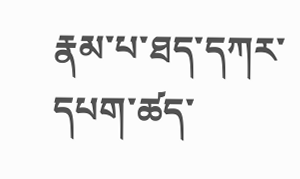རྣམ་པ་ཐད་དཀར་དཔག་ཚད་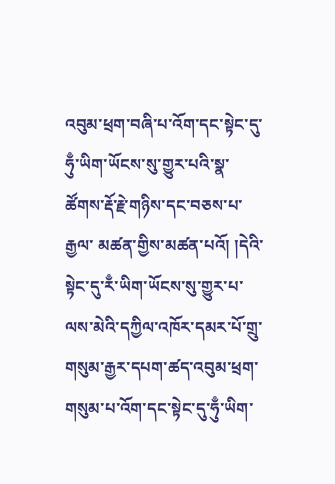འབུམ་ཕྲག་བཞི་པ་འོག་དང་སྟེང་དུ་ཧུྃ་ཡིག་ཡོངས་སུ་གྱུར་པའི་སྣ་ཚོགས་རྡོ་རྗེ་གཉིས་དང་བཅས་པ་རྒྱལ་ མཚན་གྱིས་མཚན་པའོ། །དེའི་སྟེང་དུ་རྃ་ཡིག་ཡོངས་སུ་གྱུར་པ་ལས་མེའི་དཀྱིལ་འཁོར་དམར་པོ་གྲུ་གསུམ་རྒྱར་དཔག་ཚད་འབུམ་ཕྲག་གསུམ་པ་འོག་དང་སྟེང་དུ་ཧུྃ་ཡིག་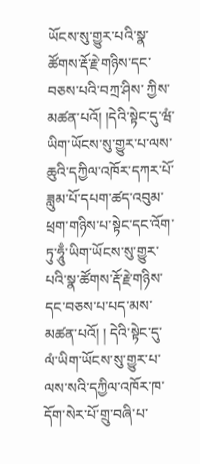ཡོངས་སུ་གྱུར་པའི་སྣ་ཚོགས་རྡོ་རྗེ་གཉིས་དང་བཅས་པའི་བཀྲ་ཤིས་ ཀྱིས་མཚན་པའོ། །དེའི་སྟེང་དུ་ཝཾ་ཡིག་ཡོངས་སུ་གྱུར་པ་ལས་ཆུའི་དཀྱིལ་འཁོར་དཀར་པོ་ཟླུམ་པོ་དཔག་ཚད་འབུམ་ཕྲག་གཉིས་པ་སྟེང་དང་འོག་ཏུ་ཧཱུྃ་ཡིག་ཡོངས་སུ་གྱུར་པའི་སྣ་ཚོགས་རྡོ་རྗེ་གཉིས་དང་བཅས་པ་པད་མས་མཚན་པའོ། ། དེའི་སྟེང་དུ་ལཾ་ཡིག་ཡོངས་སུ་གྱུར་པ་ལས་སའི་དཀྱིལ་འཁོར་ཁ་དོག་སེར་པོ་གྲུ་བཞི་པ་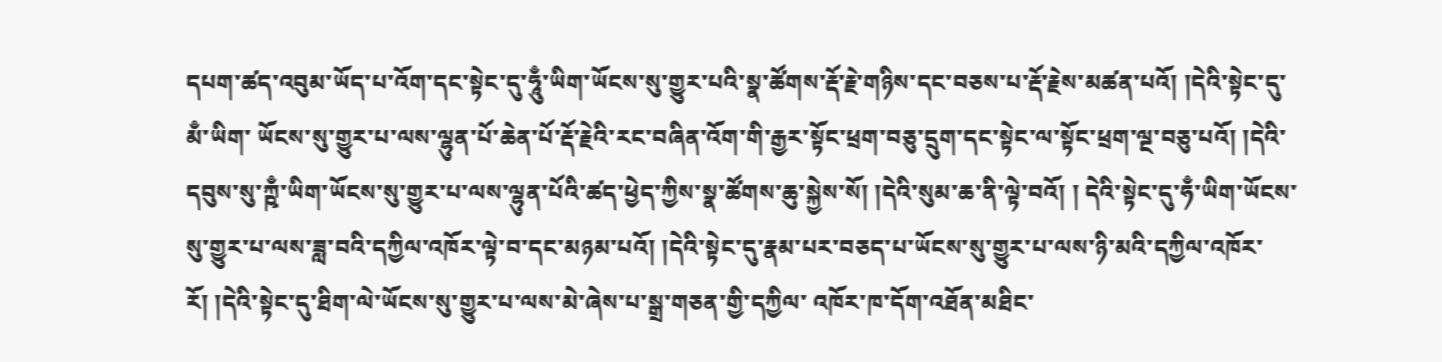དཔག་ཚད་འབུམ་ཡོད་པ་འོག་དང་སྟེང་དུ་ཧཱུྃ་ཡིག་ཡོངས་སུ་གྱུར་པའི་སྣ་ཚོགས་རྡོ་རྗེ་གཉིས་དང་བཅས་པ་རྡོ་རྗེས་མཚན་པའོ། །དེའི་སྟེང་དུ་མྃ་ཡིག་ ཡོངས་སུ་གྱུར་པ་ལས་ལྷུན་པོ་ཆེན་པོ་རྡོ་རྗེའི་རང་བཞིན་འོག་གི་རྒྱར་སྟོང་ཕྲག་བཅུ་དྲུག་དང་སྟེང་ལ་སྟོང་ཕྲག་ལྔ་བཅུ་པའོ། །དེའི་དབུས་སུ་ཀྵྃ་ཡིག་ཡོངས་སུ་གྱུར་པ་ལས་ལྷུན་པོའི་ཚད་ཕྱེད་ཀྱིས་སྣ་ཚོགས་ཆུ་སྐྱེས་སོ། །དེའི་སུམ་ཆ་ནི་ལྟེ་བའོ། ། དེའི་སྟེང་དུ་ཧྃ་ཡིག་ཡོངས་སུ་གྱུར་པ་ལས་ཟླ་བའི་དཀྱིལ་འཁོར་ལྟེ་བ་དང་མཉམ་པའོ། །དེའི་སྟེང་དུ་རྣམ་པར་བཅད་པ་ཡོངས་སུ་གྱུར་པ་ལས་ཉི་མའི་དཀྱིལ་འཁོར་རོ། །དེའི་སྟེང་དུ་ཐིག་ལེ་ཡོངས་སུ་གྱུར་པ་ལས་མེ་ཞེས་པ་སྒྲ་གཅན་གྱི་དཀྱིལ་ འཁོར་ཁ་དོག་འཐོན་མཐིང་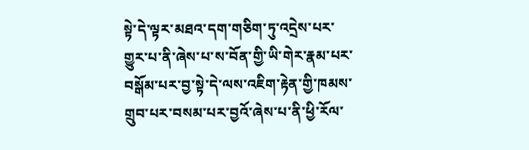སྟེ་དེ་ལྟར་མཐའ་དག་གཅིག་ཏུ་འདྲེས་པར་གྱུར་པ་ནི་ཞེས་པ་ས་བོན་གྱི་ཡི་གེར་རྣམ་པར་བསྒོམ་པར་བྱ་སྟེ་དེ་ལས་འཇིག་རྟེན་གྱི་ཁམས་གྲུབ་པར་བསམ་པར་བྱའོ་ཞེས་པ་ནི་ཕྱི་རོལ་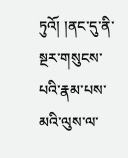ཏུའོ། །ནང་དུ་ནི་སྔར་གསུངས་པའི་རྣམ་པས་ མའི་ལུས་ལ་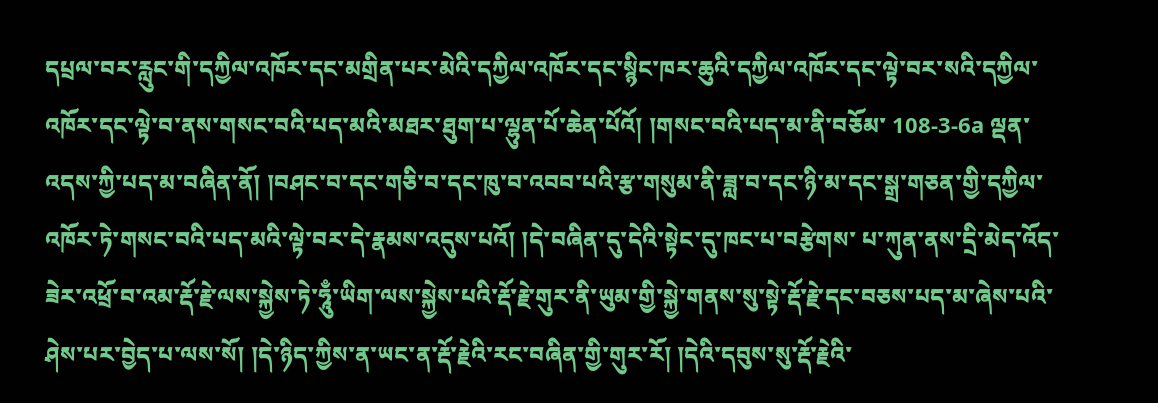དཔྲལ་བར་རླུང་གི་དཀྱིལ་འཁོར་དང་མགྲིན་པར་མེའི་དཀྱིལ་འཁོར་དང་སྙིང་ཁར་ཆུའི་དཀྱིལ་འཁོར་དང་ལྟེ་བར་སའི་དཀྱིལ་འཁོར་དང་ལྟེ་བ་ནས་གསང་བའི་པད་མའི་མཐར་ཐུག་པ་ལྷུན་པོ་ཆེན་པོའོ། །གསང་བའི་པད་མ་ནི་བཅོམ་ 108-3-6a ལྡན་འདས་ཀྱི་པད་མ་བཞིན་ནོ། །བཤང་བ་དང་གཅི་བ་དང་ཁུ་བ་འབབ་པའི་རྩ་གསུམ་ནི་ཟླ་བ་དང་ཉི་མ་དང་སྒྲ་གཅན་གྱི་དཀྱིལ་འཁོར་ཏེ་གསང་བའི་པད་མའི་ལྟེ་བར་དེ་རྣམས་འདུས་པའོ། །དེ་བཞིན་དུ་དེའི་སྟེང་དུ་ཁང་པ་བརྩེགས་ པ་ཀུན་ནས་དྲི་མེད་འོད་ཟེར་འཕྲོ་བ་འམ་རྡོ་རྗེ་ལས་སྐྱེས་ཏེ་ཧཱུྃ་ཡིག་ལས་སྐྱེས་པའི་རྡོ་རྗེ་གུར་ནི་ཡུམ་གྱི་སྐྱེ་གནས་སུ་སྟེ་རྡོ་རྗེ་དང་བཅས་པད་མ་ཞེས་པའི་ཤེས་པར་བྱེད་པ་ལས་སོ། །དེ་ཉིད་ཀྱིས་ན་ཡང་ན་རྡོ་རྗེའི་རང་བཞིན་གྱི་གུར་རོ། །དེའི་དབུས་སུ་རྡོ་རྗེའི་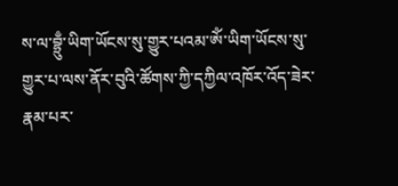ས་ལ་བྷྲུྃ་ཡིག་ཡོངས་སུ་གྱུར་པའམ་ཨོཾ་ཡིག་ཡོངས་སུ་གྱུར་པ་ལས་ནོར་བུའི་ཚོགས་ཀྱི་དཀྱིལ་འཁོར་འོད་ཟེར་རྣམ་པར་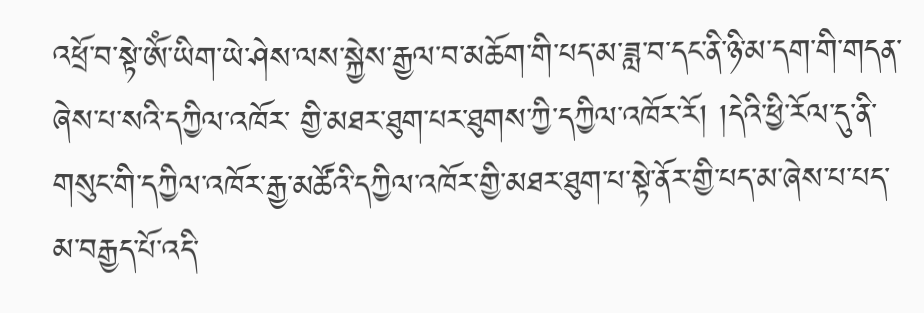འཕྲོ་བ་སྟེ་ཨོཾ་ཡིག་ཡེ་ཤེས་ལས་སྐྱེས་རྒྱལ་བ་མཆོག་གི་པད་མ་ཟླ་བ་དང་ནི་ཉི་མ་དག་གི་གདན་ཞེས་པ་སའི་དཀྱིལ་འཁོར་ གྱི་མཐར་ཐུག་པར་ཐུགས་ཀྱི་དཀྱིལ་འཁོར་རོ། །དེའི་ཕྱི་རོལ་དུ་ནི་གསུང་གི་དཀྱིལ་འཁོར་རྒྱ་མཚོའི་དཀྱིལ་འཁོར་གྱི་མཐར་ཐུག་པ་སྟེ་ནོར་གྱི་པད་མ་ཞེས་པ་པད་མ་བརྒྱད་པོ་འདི་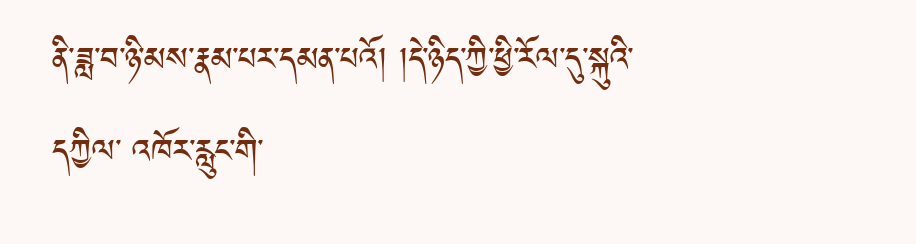ནི་ཟླ་བ་ཉི་མས་རྣམ་པར་དམན་པའོ། །དེ་ཉིད་ཀྱི་ཕྱི་རོལ་དུ་སྐུའི་དཀྱིལ་ འཁོར་རླུང་གི་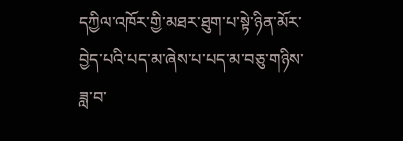དཀྱིལ་འཁོར་གྱི་མཐར་ཐུག་པ་སྟེ་ཉིན་མོར་བྱེད་པའི་པད་མ་ཞེས་པ་པད་མ་བཅུ་གཉིས་ཟླ་བ་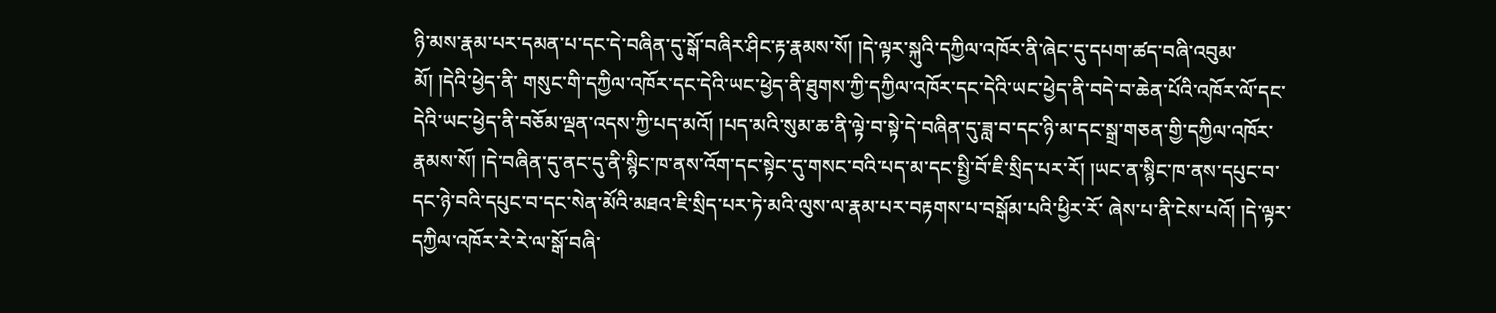ཉི་མས་རྣམ་པར་དམན་པ་དང་དེ་བཞིན་དུ་སྒོ་བཞིར་ཤིང་རྟ་རྣམས་སོ། །དེ་ལྟར་སྐུའི་དཀྱིལ་འཁོར་ནི་ཞེང་དུ་དཔག་ཚད་བཞི་འབུམ་མོ། །དེའི་ཕྱེད་ནི་ གསུང་གི་དཀྱིལ་འཁོར་དང་དེའི་ཡང་ཕྱེད་ནི་ཐུགས་ཀྱི་དཀྱིལ་འཁོར་དང་དེའི་ཡང་ཕྱེད་ནི་བདེ་བ་ཆེན་པོའི་འཁོར་ལོ་དང་དེའི་ཡང་ཕྱེད་ནི་བཅོམ་ལྡན་འདས་ཀྱི་པད་མའོ། །པད་མའི་སུམ་ཆ་ནི་ལྟེ་བ་སྟེ་དེ་བཞིན་དུ་ཟླ་བ་དང་ཉི་མ་དང་སྒྲ་གཅན་གྱི་དཀྱིལ་འཁོར་ རྣམས་སོ། །དེ་བཞིན་དུ་ནང་དུ་ནི་སྙིང་ཁ་ནས་འོག་དང་སྟེང་དུ་གསང་བའི་པད་མ་དང་སྤྱི་བོ་ཇི་སྲིད་པར་རོ། །ཡང་ན་སྙིང་ཁ་ནས་དཔུང་བ་དང་ཉེ་བའི་དཔུང་བ་དང་སེན་མོའི་མཐའ་ཇི་སྲིད་པར་ཏེ་མའི་ལུས་ལ་རྣམ་པར་བརྟགས་པ་བསྒོམ་པའི་ཕྱིར་རོ་ ཞེས་པ་ནི་ངེས་པའོ། །དེ་ལྟར་དཀྱིལ་འཁོར་རེ་རེ་ལ་སྒོ་བཞི་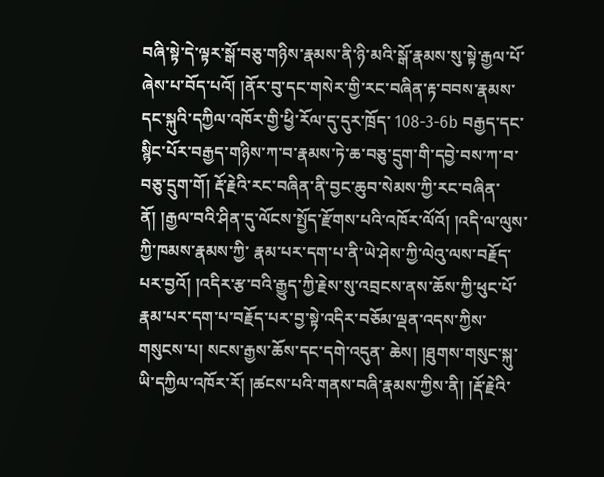བཞི་སྟེ་དེ་ལྟར་སྒོ་བཅུ་གཉིས་རྣམས་ནི་ཉི་མའི་སྒོ་རྣམས་སུ་སྟེ་རྒྱལ་པོ་ཞེས་པ་བོད་པའོ། །ནོར་བུ་དང་གསེར་གྱི་རང་བཞིན་རྟ་བབས་རྣམས་དང་སྐུའི་དཀྱིལ་འཁོར་གྱི་ཕྱི་རོལ་དུ་དུར་ཁྲོད་ 108-3-6b བརྒྱད་དང་སྙིང་པོར་བརྒྱད་གཉིས་ཀ་བ་རྣམས་ཏེ་ཆ་བཅུ་དྲུག་གི་དབྱེ་བས་ཀ་བ་བཅུ་དྲུག་གོ། རྡོ་རྗེའི་རང་བཞིན་ནི་བྱང་ཆུབ་སེམས་ཀྱི་རང་བཞིན་ནོ། །རྒྱལ་བའི་ཤིན་དུ་ལོངས་སྤྱོད་རྫོགས་པའི་འཁོར་ལོའོ། །འདི་ལ་ལུས་ཀྱི་ཁམས་རྣམས་ཀྱི་ རྣམ་པར་དག་པ་ནི་ཡེ་ཤེས་ཀྱི་ལེའུ་ལས་བརྗོད་པར་བྱའོ། །འདིར་རྩ་བའི་རྒྱུད་ཀྱི་རྗེས་སུ་འབྲངས་ནས་ཆོས་ཀྱི་ཕུང་པོ་རྣམ་པར་དག་པ་བརྗོད་པར་བྱ་སྟེ་འདིར་བཅོམ་ལྡན་འདས་ཀྱིས་གསུངས་པ། སངས་རྒྱས་ཆོས་དང་དགེ་འདུན་ ཆེས། །ཐུགས་གསུང་སྐུ་ཡི་དཀྱིལ་འཁོར་རོ། །ཚངས་པའི་གནས་བཞི་རྣམས་ཀྱིས་ནི། །རྡོ་རྗེའི་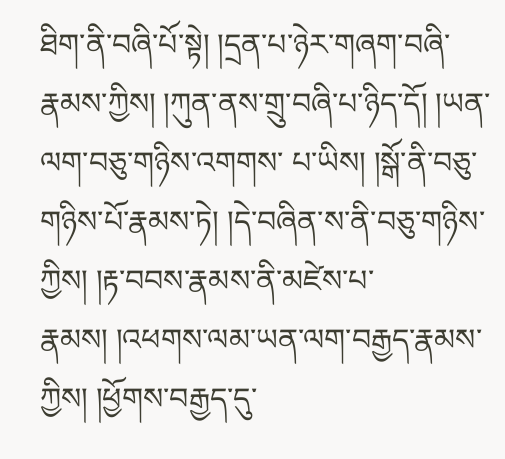ཐིག་ནི་བཞི་པོ་སྟེ། །དྲན་པ་ཉེར་གཞག་བཞི་རྣམས་ཀྱིས། །ཀུན་ནས་གྲུ་བཞི་པ་ཉིད་དོ། །ཡན་ལག་བཅུ་གཉིས་འགགས་ པ་ཡིས། །སྒོ་ནི་བཅུ་གཉིས་པོ་རྣམས་ཏེ། །དེ་བཞིན་ས་ནི་བཅུ་གཉིས་ཀྱིས། །རྟ་བབས་རྣམས་ནི་མཛེས་པ་རྣམས། །འཕགས་ལམ་ཡན་ལག་བརྒྱད་རྣམས་ཀྱིས། །ཕྱོགས་བརྒྱད་དུ་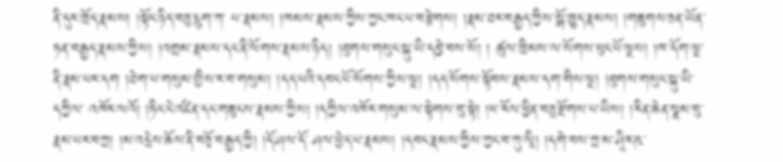ནི་དུར་ཁྲོད་རྣམས། །སྟོང་ཉིད་བཅུ་དྲུག་ཀ་ པ་རྣམས། །ཁམས་རྣམས་ཀྱིས་ཀྱང་ཁང་པ་བརྩེགས། །རྣམ་ཐར་བརྒྱད་ཀྱིས་སྒོ་ཁྱུད་རྣམས། །གཟུགས་ཅན་ཡོན་ཏན་བརྒྱད་རྣམས་ཀྱིས། །འགྲམ་རྣམས་དང་ནི་ལོགས་རྣམས་ཉིད། །ཐུགས་གསུང་སྐུ་ཡི་དབྱེ་བས་སོ། ། ཚུལ་ཁྲིམས་ལ་སོགས་ཕུང་པོ་ལྔས། །ཁ་དོག་ལྔ་ནི་རྣམ་པར་དག །ཐེག་པ་གསུམ་གྱིས་ར་བ་གསུམ། །དད་པའི་དབང་པོ་སོགས་ཀྱིས་ལྔ། །དད་སོགས་སྟོབས་རྣམས་དག་གིས་ལྔ། །ཐུགས་གསུང་སྐུ་ཡི་དཀྱིལ་ འཁོར་ལའོ། །ཏིང་ངེ་འཛིན་དང་གཟུངས་རྣམས་ཀྱིས། །དཀྱིལ་འཁོར་གསུམ་ལ་སྟེགས་བུ་སྟེ། །ཕ་རོལ་ཕྱིན་བཅུ་རྫོགས་པ་ཡིས། །རིན་ཆེན་སྣམ་བུ་རྣམ་པར་བཀྲ། །མ་འདྲེས་ཆོས་ནི་བཅྭོ་བརྒྱད་ཀྱི། །དོ་ཤལ་དོ་ ཤལ་ཕྱེད་པ་རྣམས། །དབང་རྣམས་ཀྱིས་ཀྱང་བ་ཀུ་ལཱི། །དགེ་བས་ཀྲ་མ་ཤཱིར་ཥ་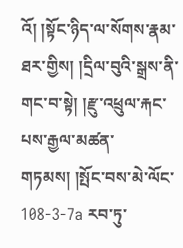འོ། །སྟོང་ཉིད་ལ་སོགས་རྣམ་ཐར་གྱིས། །དྲིལ་བུའི་སྒྲས་ནི་གང་བ་སྟེ། །རྫུ་འཕྲུལ་རྐང་པས་རྒྱལ་མཚན་གཏམས། །སྤོང་བས་མེ་ལོང་ 108-3-7a རབ་ཏུ་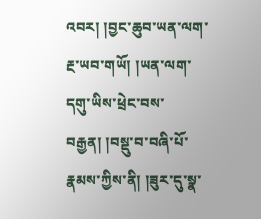འབར། །བྱང་ཆུབ་ཡན་ལག་རྔ་ཡབ་གཡོ། །ཡན་ལག་དགུ་ཡིས་ཕྲེང་བས་བརྒྱན། །བསྡུ་བ་བཞི་པོ་རྣམས་ཀྱིས་ནི། །ཟུར་དུ་སྣ་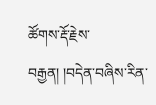ཚོགས་རྡོ་རྗེས་བརྒྱན། །བདེན་བཞིས་རིན་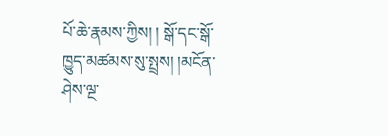པོ་ཆེ་རྣམས་ཀྱིས། ། སྒོ་དང་སྒོ་ཁྱུད་མཚམས་སུ་སྤྲས། །མངོན་ཤེས་ལྔ་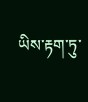ཡིས་རྟག་ཏུ་